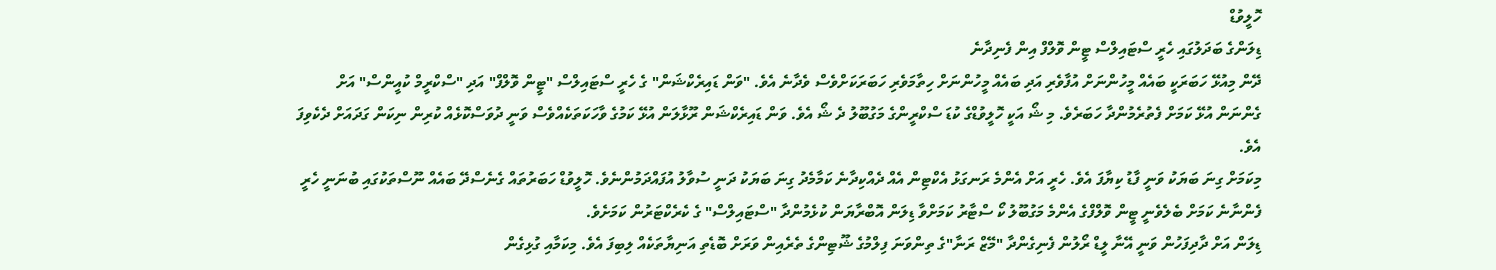ހޮލީވުޑް
ޑިލަންގެ ބަދަލުގައި ހެރީ ސްޓައިލްސް ޓީން ވޮލްފް އިން ފެނިދާނެ
ދޭން މިއުޅޭ ހަބަރަކީ ބައެއް މީހުންނަށް އުފާވެރި އަދި ބައެއް މީހުންނަށް ހިތާމަވެރި ހަބަރަކަށްވެސް ވެދާނެ އެވެ. "ވަން ޑައިރެކްޝަން" ގެ ހެރީ ސްޓައިލްސް "ޓީން ވޮލްފް" އަދި "ސްކްރީމް ކުއީންސް" އަށް ގެންނަން އުޅޭ ކަމަށް ފެތުރެމުންދާ ހަބަރެވެ. މި ޝޯ އަކީ ހޮލީވުޑްގެ ކުޑަ ސްކްރީންގެ މަގުބޫލު ދެ ޝޯ އެވެ. ވަން ޑައިރެކްޝަން ރޫޅާލަން އުޅޭ ކަމުގެ ވާހަކަތަކެއްވެސް ވަނީ ދުވަސްކޮޅެއް ކުރިން ނިކަން ގަދައަށް ދެކެވިފަ އެވެ.
މިކަމަށް ގިނަ ބަޔަކު ވަނީ ފާޑު ކިޔާފަ އެވެ. ހެރީ އަށް އެންމެ ރަނގަޅު އެކްޓިން އެއް ދެއްކިދާނެ ކަމާމެދު ގިނަ ބަޔަކު ދަނީ ސުވާލު އުފައްދަމުންނެވެ. ހޮލީވުޑް ހަބަރުތައް ގެނެސްދޭ ބައެއް ނޫސްތަކުގައި ބުނަނީ ހެރީ ފެންނާނެ ކަމަށް ބެލެވެނީ ޓީން ވޮލްފްގެ އެންމެ މަގުބޫލު ކޯ ސްޓާރު ކަމަށްވާ ޑިލަން އޮބްރާޔަން ކުޅެމުންދާ "ސްޓައިލްސް" ގެ ކެރެކްޓަރުން ކަމަށެވެ.
ޑިލަން އަށް ދާދިފަހުން ވަނީ އޭނާ ލީޑް ރޯލުން ފެނިގެންދާ "މޭޒް ރަނާ"ގެ ތިންވަނަ ފިލްމުގެ ޝޫޓިންގެ ތެރެއިން ވަރަށް ބޮޑެތި އަނިޔާތަކެއް ލިބިފަ އެވެ. މިކަމާއި ގުޅިގެން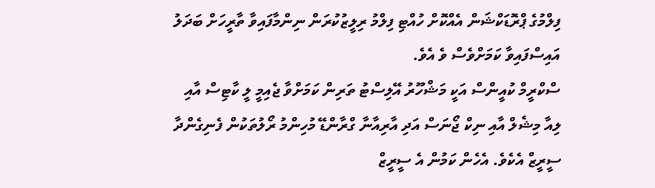ފިލްމުގެ ޕްރޮޑަކްޝަން އެއްކޮށް ހުއްޓި ފިލްމު ރިލީޒުކުރަން ނިންމާފައިވާ ތާރީހަށް ބަދަލު އައިސްފައިވާ ކަމަށްވެސް ވެ އެވެ.
ސްކްރީމް ކުއީންސް އަކީ މަޝްހޫރު އޭލިސްޓު ތަރިން ކަމަށްވާ ޖެއިމީ ލީ ކާޓިސް އާއި ލިއާ މިޝެލް އާއި ނިކް ޖޯނަސް އަދި އާރިއާނާ ގްރާންޑޭ މުހިންމު ރޯލުތަކުން ފެނިގެންދާ ސީރީޒް އެކެވެ. އެހެން ކަމުން އެ ސީރީޒް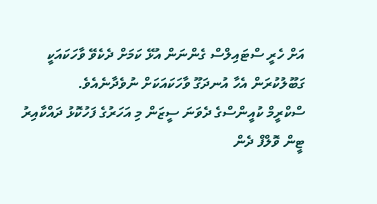އަށް ހެރީ ސްޓައިލްސް ގެންނަން އުޅޭ ކަމަށް ދެކެވޭ ވާހަކައަކީ ގަބޫލުކުރަން އެހާ އުނދަގޫ ވާހަކައަކަށް ނުވެދާނެއެވެ.
ސްކްރީމް ކުއީންސްގެ ދެވަނަ ސީޒަން މި އަހަރުގެ ފަހުކޮޅު ދައްކާއިރު ޓީން ވޮލްފް ދެން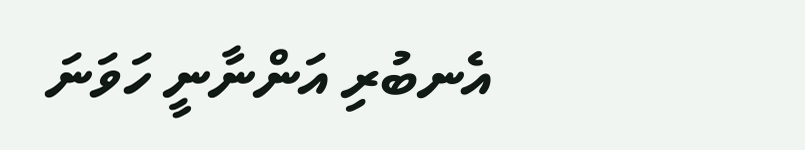އެނބުރި އަންނާނީ ހަވަނަ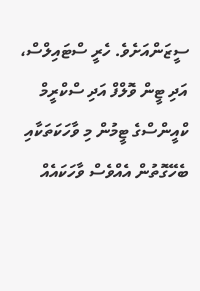ސީޒަންއަށެވެ. ހެރީ ސްޓައިލްސް، އަދި ޓީން ވޮލްފް އަދި ސްކްރީމް ކްއީންސްގެ ޓީމުން މި ވާހަކަތަކާއި ބެހޭގޮތުން އެއްވެސް ވާހަކައެއް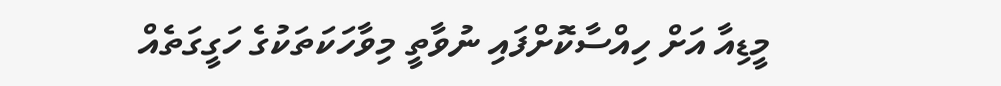މީޑިއާ އަށް ހިއްސާކޮށްފައި ނުވާތީ މިވާހަކަތަކުގެ ހަގީގަތެއް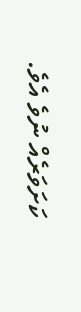ކަށަވަރެއް ނުވެ އެވެ.